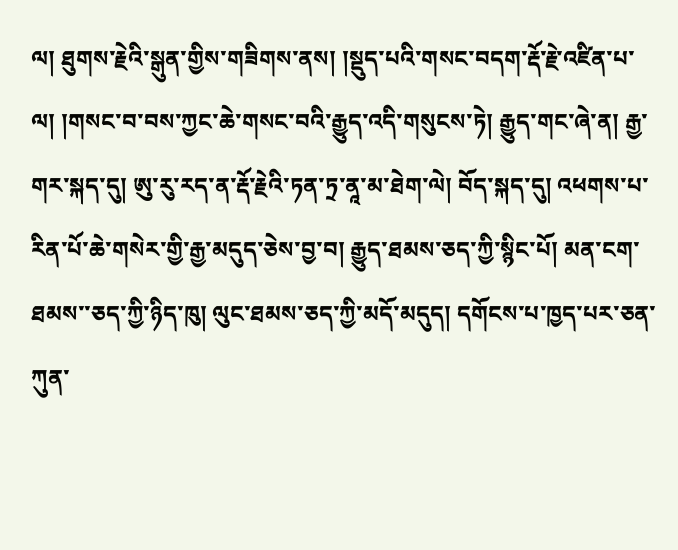ལ། ཐུགས་རྗེའི་སྒུན་གྱིས་གཟིགས་ནས། །སྡུད་པའི་གསང་བདག་རྡོ་རྗེ་འཛིན་པ་ལ། །གསང་བ་བས་ཀྱང་ཆེ་གསང་བའི་རྒྱུད་འདི་གསུངས་ཏེ། རྒྱུད་གང་ཞེ་ན། རྒྱ་གར་སྐད་དུ། ཨུ་རུ་རད་ན་རྡོ་རྗེའི་ཏན་ཏྲ་ནཱ་མ་ཐེག་ལེ། བོད་སྐད་དུ། འཕགས་པ་རིན་པོ་ཆེ་གསེར་གྱི་རྒྱ་མདུད་ཅེས་བྱ་བ། རྒྱུད་ཐམས་ཅད་ཀྱི་སྙིང་པོ། མན་ངག་ཐམས་་ཅད་ཀྱི་ཉིད་ཁུ། ལུང་ཐམས་ཅད་ཀྱི་མདོ་མདུད། དགོངས་པ་ཁྱད་པར་ཅན་ཀུན་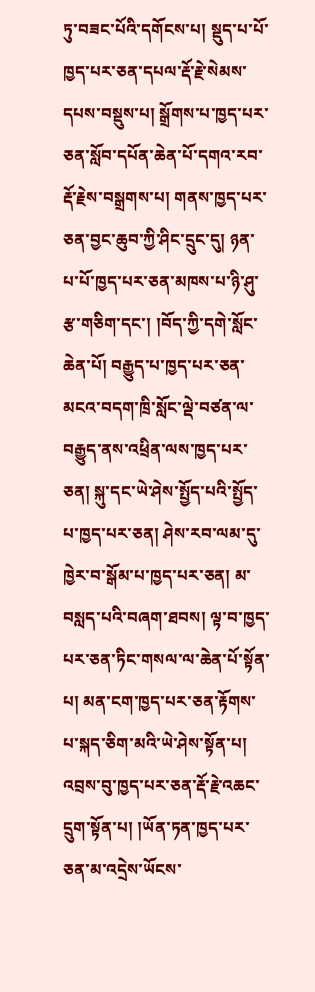ཏུ་བཟང་པོའི་དགོངས་པ། སྡུད་པ་པོ་ཁྱད་པར་ཅན་དཔལ་རྡོ་རྗེ་སེམས་དཔས་བསྡུས་པ། སྒྲོགས་པ་ཁྱད་པར་ཅན་སློབ་དཔོན་ཆེན་པོ་དགའ་རབ་རྡོ་རྗེས་བསྒྲགས་པ། གནས་ཁྱད་པར་ཅན་བྱང་ཆུབ་ཀྱི་ཤིང་དྲུང་དུ། ཉན་པ་པོ་ཁྱད་པར་ཅན་མཁས་པ་ཉི་ཤུ་རྩ་གཅིག་དང་། །བོད་ཀྱི་དགེ་སློང་ཆེན་པོ། བརྒྱུད་པ་ཁྱད་པར་ཅན་མངའ་བདག་ཁྲི་སློང་ལྡེ་བཙན་ལ་བརྒྱུད་ནས་འཕྲིན་ལས་ཁྱད་པར་ཅན། སྐུ་དང་ཡེ་ཤེས་སྤྱོད་པའི་སྤྱོད་པ་ཁྱད་པར་ཅན། ཤེས་རབ་ལམ་དུ་ཁྱེར་བ་སྒོམ་པ་ཁྱད་པར་ཅན། མ་བསླད་པའི་བཞག་ཐབས། ལྟ་བ་ཁྱད་པར་ཅན་ཏིང་གསལ་ལ་ཆེན་པོ་སྟོན་པ། མན་ངག་ཁྱད་པར་ཅན་རྟོགས་པ་སྐད་ཅིག་མའི་ཡེ་ཤེས་སྟོན་པ། འབྲས་བུ་ཁྱད་པར་ཅན་རྡོ་རྗེ་འཆང་དྲུག་སྟོན་པ། །ཡོན་ཏན་ཁྱད་པར་ཅན་མ་འདྲེས་ཡོངས་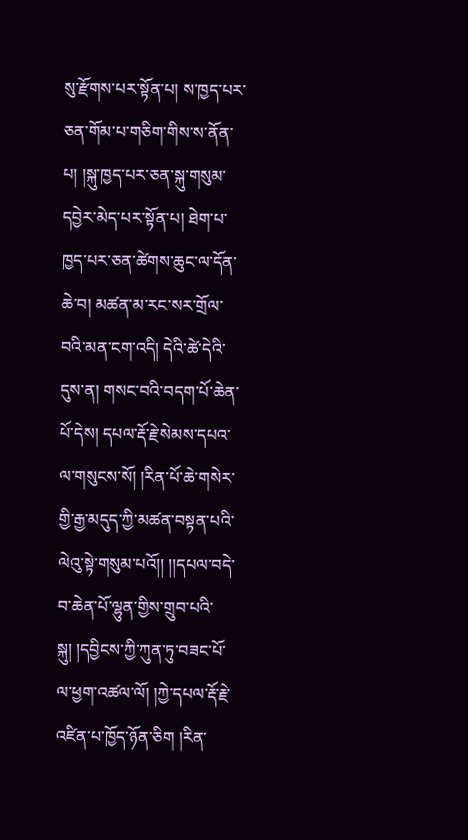སུ་རྫོགས་པར་སྟོན་པ། ས་ཁྱད་པར་ཅན་གོམ་པ་གཅིག་གིས་ས་ནོན་པ། །སྐུ་ཁྱད་པར་ཅན་སྐུ་གསུམ་དབྱེར་མེད་པར་སྟོན་པ། ཐེག་པ་ཁྱད་པར་ཅན་ཚེགས་ཆུང་ལ་དོན་ཆེ་བ། མཚན་མ་རང་སར་གྲོལ་བའི་མན་ངག་འདི། དེའི་ཚེ་དེའི་དུས་ན། གསང་བའི་བདག་པོ་ཆེན་པོ་དེས། དཔལ་རྡོ་རྗེ་སེམས་དཔའ་ལ་གསུངས་སོ། །རིན་པོ་ཆེ་གསེར་གྱི་རྒྱ་མདུད་ཀྱི་མཚན་བསྟན་པའི་ལེའུ་སྟེ་གསུམ་པའོ།། །།དཔལ་བདེ་བ་ཆེན་པོ་ལྷུན་གྱིས་གྲུབ་པའི་སྐུ། །དབྱིངས་ཀྱི་ཀུན་ཏུ་བཟང་པོ་ལ་ཕྱག་འཚལ་ལོ། །ཀྱེ་དཔལ་རྡོ་རྗེ་འཛིན་པ་ཁྱོད་ཉོན་ཅིག །རིན་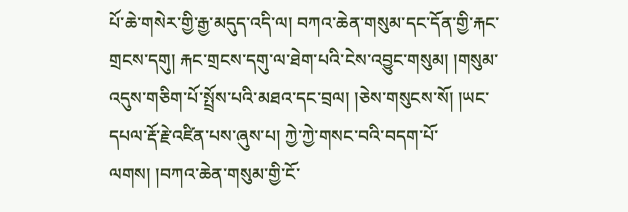པོ་ཆེ་གསེར་གྱི་རྒྱ་མདུད་འདི་ལ། བཀའ་ཆེན་གསུམ་དང་དོན་གྱི་རྐང་གྲངས་དགུ། རྐང་གྲངས་དགུ་ལ་ཐེག་པའི་ངེས་འབྱུང་གསུམ། །གསུམ་འདུས་གཅིག་པོ་སྤྲོས་པའི་མཐའ་དང་བྲལ། །ཅེས་གསུངས་སོ། །ཡང་དཔལ་རྡོ་རྗེ་འཛིན་པས་ཞུས་པ། ཀྱེ་ཀྱེ་གསང་བའི་བདག་པོ་ལགས། །བཀའ་ཆེན་གསུམ་གྱི་ངོ་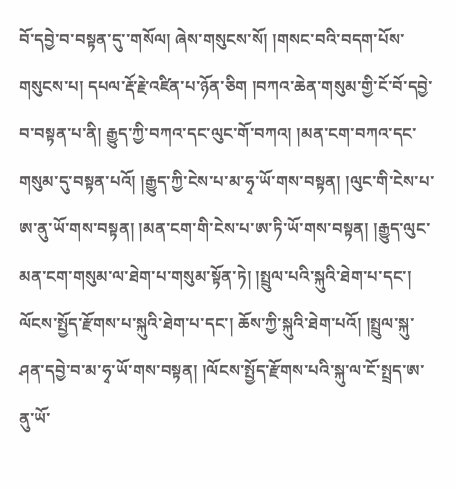བོ་དབྱེ་བ་བསྟན་དུ་་གསོལ། ཞེས་གསུངས་སོ། །གསང་བའི་བདག་པོས་གསུངས་པ། དཔལ་རྡོ་རྗེ་འཛིན་པ་ཉོན་ཅིག །བཀའ་ཆེན་གསུམ་གྱི་ངོ་བོ་དབྱེ་བ་བསྟན་པ་ནི། རྒྱུད་ཀྱི་བཀའ་དང་ལུང་གོ་བཀའ། །མན་ངག་བཀའ་དང་གསུམ་དུ་བསྟན་པའོ། །རྒྱུད་ཀྱི་ངེས་པ་མ་ཧྭ་ཡོ་གས་བསྟན། །ལུང་གི་ངེས་པ་ཨ་ནུ་ཡོ་གས་བསྟན། །མན་ངག་གི་ངེས་པ་ཨ་ཏི་ཡོ་གས་བསྟན། །རྒྱུད་ལུང་མན་ངག་གསུམ་ལ་ཐེག་པ་གསུམ་སྟོན་ཏེ། །སྤྲུལ་པའི་སྐུའི་ཐེག་པ་དང་། ལོངས་སྤྱོད་རྫོགས་པ་སྐུའི་ཐེག་པ་དང་། ཆོས་ཀྱི་སྐུའི་ཐེག་པའོ། །སྤྲུལ་སྐུ་ཤན་དབྱེ་བ་མ་ཧྭ་ཡོ་གས་བསྟན། །ལོངས་སྤྱོད་རྫོགས་པའི་སྐུ་ལ་ངོ་སྤྲད་ཨ་ནུ་ཡོ་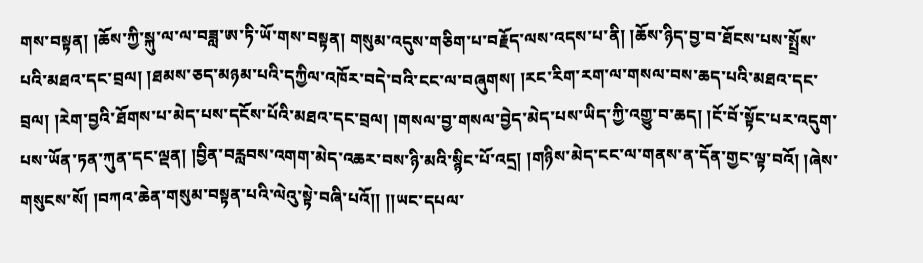གས་བསྟན། །ཆོས་ཀྱི་སྐུ་ལ་ལ་བཟླ་ཨ་ཏི་ཡོ་གས་བསྟན། གསུམ་འདུས་གཅིག་པ་བརྗོད་ལས་འདས་པ་ནི། །ཆོས་ཉིད་བྱ་བ་ཐོངས་པས་སྤྲོས་པའི་མཐའ་དང་བྲལ། །ཐམས་ཅད་མཉམ་པའི་དཀྱིལ་འཁོར་བདེ་བའི་ངང་ལ་བཞུགས། །རང་རིག་རག་ལ་གསལ་བས་ཆད་པའི་མཐའ་དང་བྲལ། །རེག་བྱའི་ཐོགས་པ་མེད་པས་དངོས་པོའི་མཐའ་དང་བྲལ། །གསལ་བྱ་གསལ་བྱེད་མེད་པས་ཡིད་ཀྱི་འགྱུ་བ་ཆད། །ངོ་བོ་སྟོང་པར་འདུག་པས་ཡོན་ཏན་ཀུན་དང་ལྡན། །བྱིན་བརླབས་འགག་མེད་འཆར་བས་ཉི་མའི་སྙིང་པོ་འདྲ། །གཉིས་མེད་ངང་ལ་གནས་ན་དོན་གྱང་ལྟ་བའོ། །ཞེས་གསུངས་སོ། །བཀའ་ཆེན་གསུམ་བསྟན་པའི་ལེའུ་སྟེ་བཞི་པའོ།། །།ཡང་དཔལ་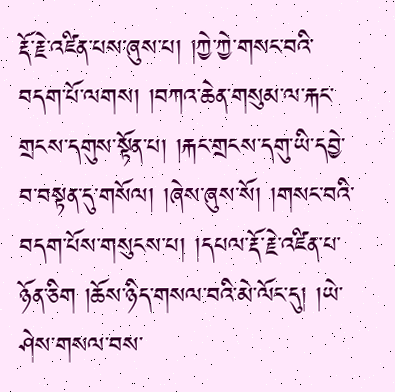རྡོ་རྗེ་འཛིན་པས་ཞུས་པ། །ཀྱེ་ཀྱེ་གསང་བའི་བདག་པོ་ལགས། །བཀའ་ཆེན་གསུམ་ལ་རྐང་གྲངས་དགུས་སྟོན་པ། །རྐང་གྲངས་དགུ་ཡི་དབྱེ་བ་བསྟན་དུ་གསོལ། །ཞེས་ཞུས་སོ། །གསང་བའི་བདག་པོས་གསུངས་པ། །དཔལ་རྡོ་རྗེ་འཛིན་པ་ཉོན་ཅིག །ཆོས་ཉིད་གསལ་བའི་མེ་ལོང་དུ། །ཡེ་ཤེས་གསལ་བས་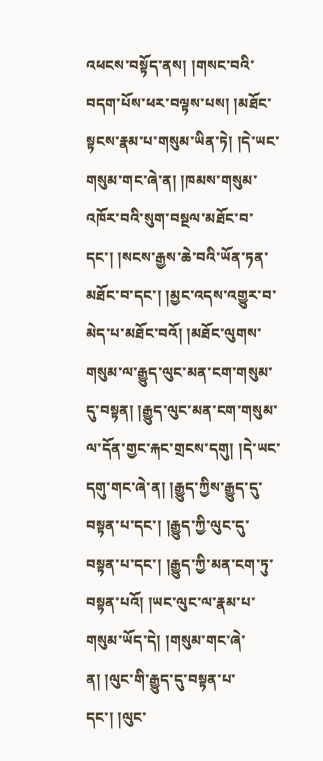འཕངས་བསྟོད་ནས། །གསང་བའི་བདག་པོས་ཕར་བལྟས་པས། །མཐོང་སྟངས་རྣམ་པ་གསུམ་ཡིན་ཏེ། །དེ་ཡང་གསུམ་གང་ཞེ་ན། །ཁམས་གསུམ་འཁོར་བའི་སུག་བསྔལ་མཐོང་བ་དང་། །སངས་རྒྱས་ཆེ་བའི་ཡོན་ཏན་མཐོང་བ་དང་། །མྱང་འདས་འགྱུར་བ་མེད་པ་མཐོང་བའོ། །མཐོང་ལུགས་གསུམ་ལ་རྒྱུད་ལུང་མན་ངག་གསུམ་དུ་བསྟན། །རྒྱུད་ལུང་མན་ངག་གསུམ་ལ་དོན་གྱང་རྐང་གྲངས་དགུ། །དེ་ཡང་དགུ་གང་ཞེ་ན། །རྒྱུད་ཀྱིས་རྒྱུད་དུ་བསྟན་པ་དང་། །རྒྱུད་ཀྱི་ལུང་དུ་བསྟན་པ་དང་། །རྒྱུད་ཀྱི་མན་ངག་ཏུ་བསྟན་པའོ། །ཡང་ལུང་ལ་རྣམ་པ་གསུམ་ཡོད་དེ། །གསུམ་གང་ཞེ་ན། །ལུང་གི་རྒྱུད་དུ་བསྟན་པ་དང་། །ལུང་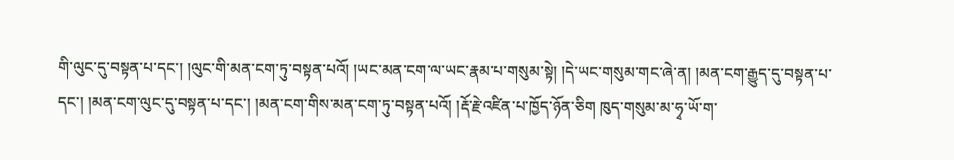གི་ལུང་དུ་བསྟན་པ་དང་། །ལུང་གི་མན་ངག་ཏུ་བསྟན་པའོ། །ཡང་མན་ངག་ལ་ཡང་རྣམ་པ་གསུམ་སྟེ། །དེ་ཡང་གསུམ་གང་ཞེ་ན། །མན་ངག་རྒྱུད་དུ་བསྟན་པ་དང་། །མན་ངག་ལུང་དུ་བསྟན་པ་དང་། །མན་ངག་གིས་མན་ངག་ཏུ་བསྟན་པའོ། །རྡོ་རྗེ་འཛིན་པ་ཁྱོད་ཉོན་ཅིག ཁུད་གསུམ་མ་ཧྭ་ཡོ་ག་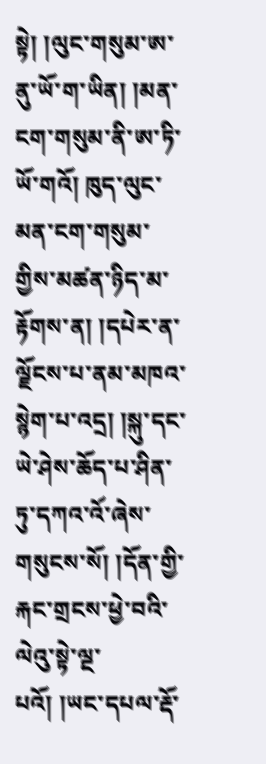སྟེ། །ལུང་གསུམ་ཨ་ནུ་ཡོ་ག་ཡིན། །མན་ངག་གསུམ་ནི་ཨ་ཏི་ཡོ་གའོ། ཁུད་ལུང་མན་ངག་གསུམ་གྱིས་མཚན་ཉིད་མ་རྟོགས་ན། །དཔེར་ན་ལྗོངས་པ་ནམ་མཁའ་སྙེག་པ་འདྲ། །སྐུ་དང་ཡེ་ཤེས་ཆོད་པ་ཤིན་ཏུ་དཀའ་འོ་ཞེས་གསུངས་སོ། །དོན་གྱི་རྐང་གྲངས་ཕྱེ་བའི་ལེའུ་སྟེ་ལྔ་པའོ། །ཡང་དཔལ་རྡོ་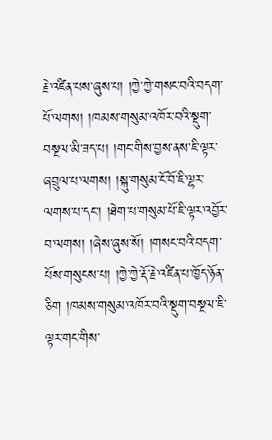རྗེ་འཛིན་པས་ཞུས་པ། །ཀྱེ་ཀྱེ་གསང་བའི་བདག་པོ་ལགས། །ཁམས་གསུམ་འཁོར་བའི་སྡུག་བསྔལ་མི་ཟད་པ། །གང་གིས་བྱས་ནས་ཇི་ལྟར་ཞབྲུལ་པ་ལགས། །སྐུ་གསུམ་ངོ་བོ་ཇི་ལྷར་ལགས་པ་དང་། །ཐེག་པ་གསུམ་པོ་ཇི་ལྟར་འབྱོར་བ་ལགས། །ཞེས་ཞུས་སོ། །གསང་བའི་བདག་པོས་གསུངས་པ། །ཀྱེ་ཀྱེ་རྡོ་རྗེ་འཛིན་པ་ཁྱོད་ཉོན་ཅིག །ཁམས་གསུམ་འཁོར་བའི་སྡུག་བསྔལ་ཇི་ལྟར་གང་གིས་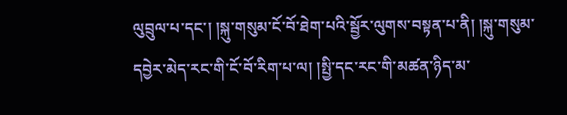ལུབྲུལ་པ་དང་། །སྐུ་གསུམ་ངོ་བོ་ཐེག་པའི་སྦྱོར་ལུགས་བསྟན་པ་ནི། །སྐུ་གསུམ་དབྱེར་མེད་རང་གི་ངོ་བོ་རིག་པ་ལ། །སྤྱི་དང་རང་གི་མཚན་ཉིད་མ་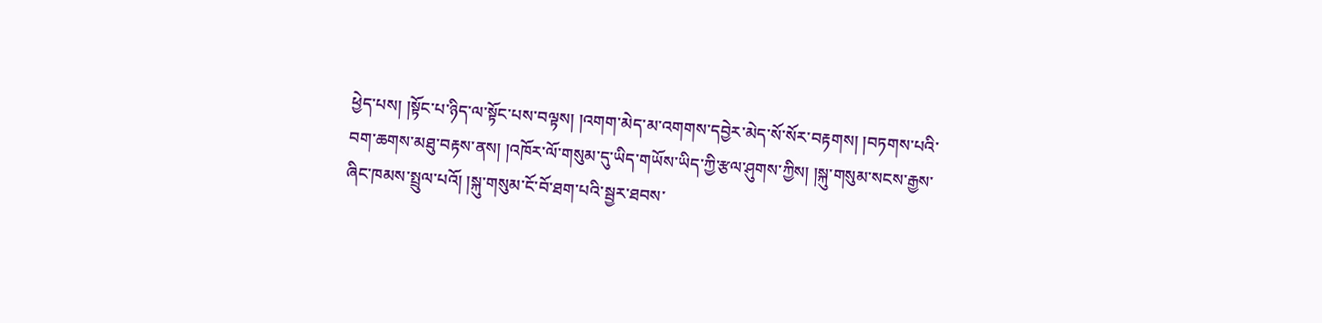ཕྱེད་པས། །སྟོང་པ་ཉིད་ལ་སྟོང་པས་བལྟས། །འགག་མེད་མ་འགགས་དབྱེར་མེད་སོ་སོར་བརྟགས། །བཏགས་པའི་བག་ཆགས་མཐུ་བརྟས་ནས། །འཁོར་ལོ་གསུམ་དུ་ཡིད་གཡོས་ཡིད་ཀྱི་རྩལ་ཤུགས་ཀྱིས། །སྐུ་གསུམ་སངས་རྒྱས་ཞིང་ཁམས་སྤྲུལ་པའོ། །སྐུ་གསུམ་ངོ་བོ་ཐག་པའི་སྦྱར་ཐབས་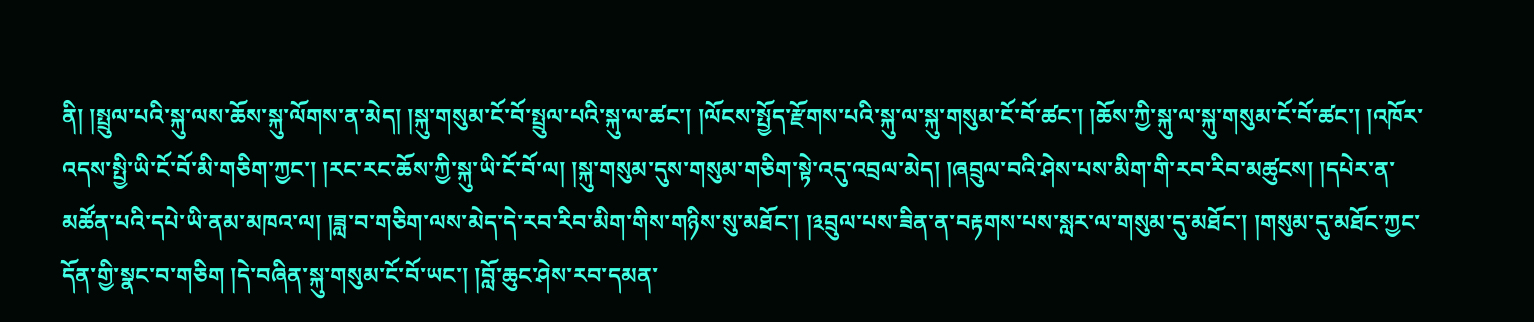ནི། །སྤྲུལ་པའི་སྐུ་ལས་ཆོས་སྐུ་ལོགས་ན་མེད། །སྐུ་གསུམ་ངོ་བོ་སྤྲུལ་པའི་སྐུ་ལ་ཚང་། །ལོངས་སྤྱོད་རྫོགས་པའི་སྐུ་ལ་སྐུ་གསུམ་ངོ་བོ་ཚང་། །ཆོས་ཀྱི་སྐུ་ལ་སྐུ་གསུམ་ངོ་བོ་ཚང་། །འཁོར་འདས་སྤྱི་ཡི་ངོ་བོ་མི་གཅིག་ཀྱང་། །རང་རང་ཆོས་ཀྱི་སྐུ་ཡི་ངོ་བོ་ལ། །སྐུ་གསུམ་དུས་གསུམ་གཅིག་སྟེ་འདུ་འབྲལ་མེད། །ཞབྲུལ་བའི་ཤེས་པས་མིག་གི་རབ་རིབ་མཚུངས། །དཔེར་ན་མཚོན་པའི་དཔེ་ཡི་ནམ་མཁའ་ལ། །ཟླ་བ་གཅིག་ལས་མེད་དེ་རབ་རིབ་མིག་གིས་གཉིས་སུ་མཐོང་། །༣བྲུལ་པས་ཟིན་ན་བརྟགས་པས་སླར་ལ་གསུམ་དུ་མཐོང་། །གསུམ་དུ་མཐོང་ཀྱང་དོན་གྱི་སྣང་བ་གཅིག །དེ་བཞིན་སྐུ་གསུམ་ངོ་བོ་ཡང་། །བློ་ཆུང་ཤེས་རབ་དམན་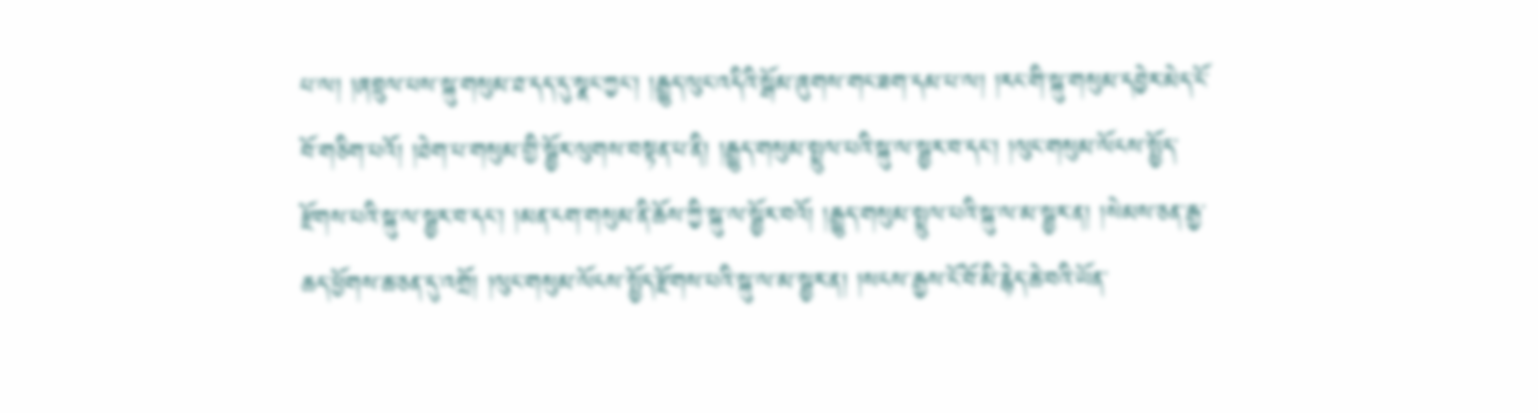པ་ལ། །ཞབྲུལ་པས་སྐུ་གསུམ་ཐ་དད་དུ་སྣང་ཀྱང་། །རྒྱུད་ལུང་འདིའི་སྒོམ་ཞུགས་གང་ཟག་དམ་པ་ལ། །རང་གི་སྐུ་གསུམ་དབྱེར་མེད་ངོ་བོ་གཅིག་པའོ། །ཐེག་པ་གསུམ་གྱི་སྦྱོར་ལུགས་བསྟན་པ་ནི། །རྒྱུད་གསུམ་སྤྲུལ་པའི་སྐུ་ལ་སྦྱར་བ་དང་། །ལུང་གསུམ་ལོངས་སྤྱོད་རྫོགས་པའི་སྐུ་ལ་སྦྱར་བ་དང་། །མན་ངག་གསུམ་ནི་ཆོས་ཀྱི་སྐུ་ལ་སྦྱོར་བའོ། །རྒྱུད་གསུམ་སྤྲུལ་པའི་སྐུ་ལ་མ་སྦྱར་ན། །སེམས་ཅན་རྒྱ་ཆད་ཕྱོགས་ཆ་ཅན་དུ་འགྲོ། །ལུང་གསུམ་ལོངས་སྤྱོད་རྫོགས་པའི་སྐུ་ལ་མ་སྦྱར་ན། །སངས་རྒྱས་ངོ་བོ་མི་རྙེད་ཆེ་བའི་ཡོན་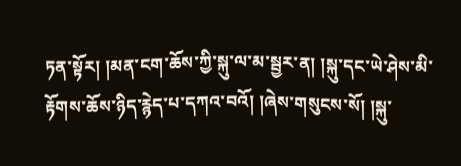ཏན་སྟོར། །མན་ངག་ཆོས་ཀྱི་སྐུ་ལ་མ་སྦྱར་ན། །སྐུ་དང་ཡེ་ཤེས་མི་རྟོགས་ཆོས་ཉིད་རྙེད་པ་དཀའ་བའོ། །ཞེས་གསུངས་སོ། །སྐུ་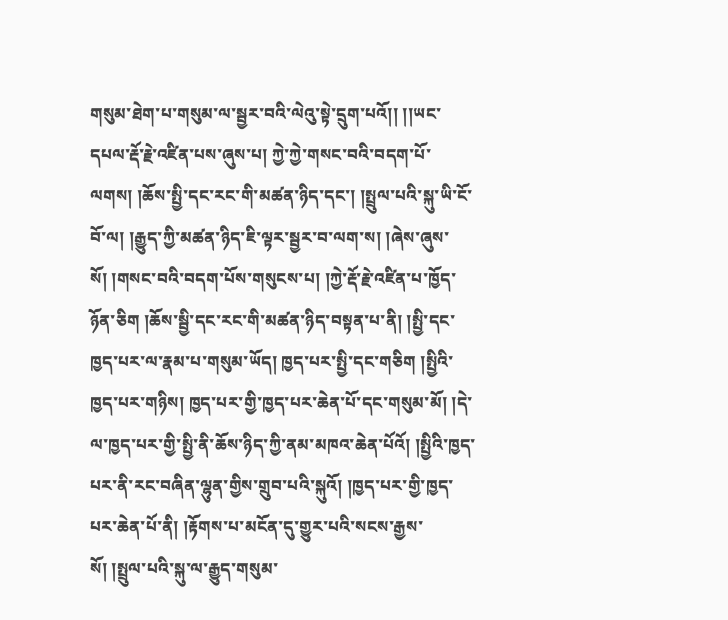གསུམ་ཐེག་པ་གསུམ་ལ་སྦྱར་བའི་ལེའུ་སྟེ་དྲུག་པའོ།། །།ཡང་དཔལ་རྡོ་རྗེ་འཛིན་པས་ཞུས་པ། ཀྱེ་ཀྱེ་གསང་བའི་བདག་པོ་ལགས། །ཆོས་སྤྱི་དང་རང་གི་མཚན་ཉིད་དང་། །སྤྲུལ་པའི་སྐུ་ཡི་ངོ་བོ་ལ། །རྒྱུད་ཀྱི་མཚན་ཉིད་ཇི་ལྟར་སྦྱར་བ་ལག་ས། །ཞེས་ཞུས་སོ། །གསང་བའི་བདག་པོས་གསུངས་པ། །ཀྱེ་རྡོ་རྗེ་འཛིན་པ་ཁྱོད་ཉོན་ཅིག །ཆོས་སྦྱི་དང་རང་གི་མཚན་ཉིད་བསྟན་པ་ནི། །སྤྱི་དང་ཁྱད་པར་ལ་རྣམ་པ་གསུམ་ཡོད། ཁྱད་པར་སྤྱི་དང་གཅིག །སྤྱིའི་ཁྱད་པར་གཉིས། ཁྱད་པར་གྱི་ཁྱད་པར་ཆེན་པོ་དང་གསུམ་མོ། །དེ་ལ་ཁྱད་པར་གྱི་སྤྱི་ནི་ཆོས་ཉིད་ཀྱི་ནམ་མཁའ་ཆེན་པོའོ། །སྤྱིའི་ཁྱད་པར་ནི་རང་བཞིན་ལྷུན་གྱིས་གྲུབ་པའི་སྐུའོ། །ཁྱད་པར་གྱི་ཁྱད་པར་ཆེན་པོ་ནི། །རྟོགས་པ་མངོན་དུ་གྱུར་པའི་སངས་རྒྱས་སོ། །སྤྲུལ་པའི་སྐུ་ལ་རྒྱུད་གསུམ་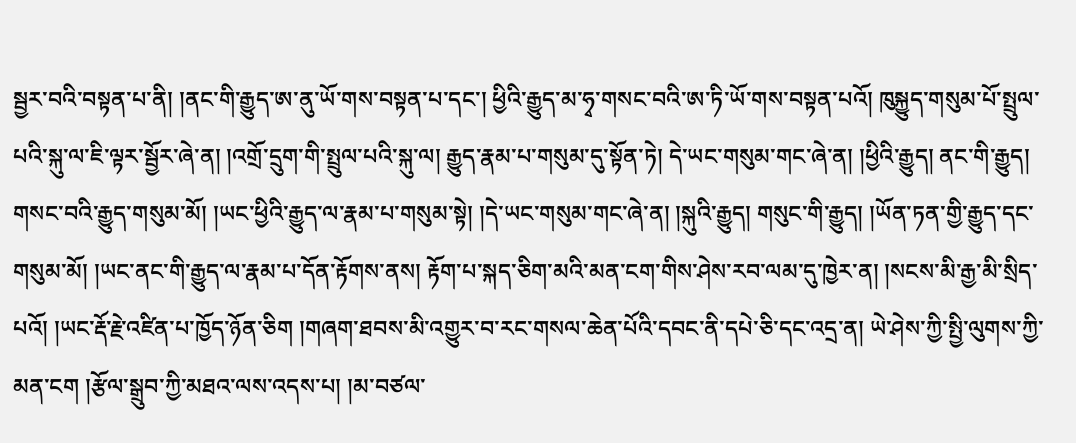སྦྱར་བའི་བསྟན་པ་ནི། །ནང་གི་རྒྱུད་ཨ་ནུ་ཡོ་གས་བསྟན་པ་དང་། ཕྱིའི་རྒྱུད་མ་ཧྭ་གསང་བའི་ཨ་ཏི་ཡོ་གས་བསྟན་པའོ། ཁུསྐྱུད་གསུམ་པོ་སྤྲུལ་པའི་སྐུ་ལ་ཇི་ལྟར་སྦྱོར་ཞེ་ན། །འགྲོ་དྲུག་གི་སྤྲུལ་པའི་སྐུ་ལ། རྒྱུད་རྣམ་པ་གསུམ་དུ་སྟོན་ཏེ། དེ་ཡང་གསུམ་གང་ཞེ་ན། །ཕྱིའི་རྒྱུད། ནང་གི་རྒྱུད། གསང་བའི་རྒྱུད་གསུམ་མོ། །ཡང་ཕྱིའི་རྒྱུད་ལ་རྣམ་པ་གསུམ་སྟེ། །དེ་ཡང་གསུམ་གང་ཞེ་ན། །སྐུའི་རྒྱུད། གསུང་གི་རྒྱུད། །ཡོན་ཏན་གྱི་རྒྱུད་དང་གསུམ་མོ། །ཡང་ནང་གི་རྒྱུད་ལ་རྣམ་པ་དོན་རྟོགས་ནས། རྟོག་པ་སྐད་ཅིག་མའི་མན་ངག་གིས་ཤེས་རབ་ལམ་དུ་ཁྱེར་ན། །སངས་མི་རྒྱ་མི་སྲིད་པའོ། །ཡང་རྡོ་རྗེ་འཛིན་པ་ཁྱོད་ཉོན་ཅིག །གཞག་ཐབས་མི་འགྱུར་བ་རང་གསལ་ཆེན་པོའི་དབང་ནི་དཔེ་ཅི་དང་འདྲ་ན། ཡེ་ཤེས་ཀྱི་སྤྱི་ལུགས་ཀྱི་མན་ངག །རྩོལ་སྒྲུབ་ཀྱི་མཐའ་ལས་འདས་པ། །མ་བཙལ་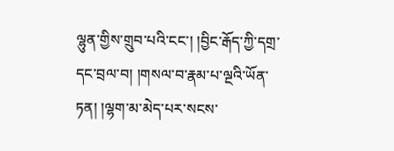ལྷུན་གྱིས་གྲུབ་པའི་ངང་། །བྱིང་རྒོད་ཀྱི་དགྲ་དང་བྲལ་བ། །གསལ་བ་རྣམ་པ་ལྔའི་ཡོན་ཏན། །ལྷག་མ་མེད་པར་སངས་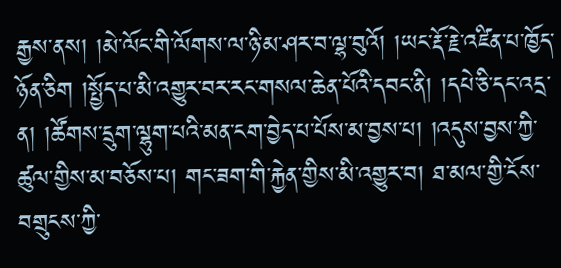རྒྱས་ནས། །མེ་ལོང་གི་ལོགས་ལ་ཉི་མ་ཤར་བ་ལྷ་བུའོ། །ཡང་རྡོ་རྗེ་འཛིན་པ་ཁྱོད་ཉོན་ཅིག །སྤྱོད་པ་མི་འགྱུར་བར་རང་གསལ་ཆེན་པོའི་དབང་ནི། །དཔེ་ཅི་དང་འདྲ་ན། །ཚོགས་དྲུག་ལྷུག་པའི་མན་ངག་བྱེད་པ་པོས་མ་བྱས་པ། །འདུས་བྱས་ཀྱི་ཚུལ་གྱིས་མ་བཅོས་པ། གང་ཟག་གི་རྐྱེན་གྱིས་མི་འགྱུར་བ། ཐ་མལ་གྱི་ངོས་བགྲུངས་ཀྱི་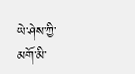ཡེ་ཤེས་ཀྱི་མགོ་མི་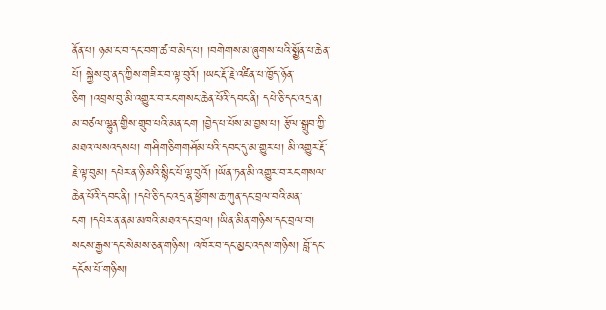ནོན་པ། ཉམ་ང་བ་དང་བག་ཚ་བ་མེད་པ། །བགེགས་མ་ཞུགས་པའི་སྨྱོན་པ་ཆེན་པོ། སྐྱེས་བུ་ནད་ཀྱིས་གཟིར་བ་ལྟ་བུའོ། །ཡང་རྡོ་རྗེ་འཛིན་པ་ཁྱོད་ཉོན་ཅིག །འབྲས་བུ་མི་འགྱུར་བ་རང་གསང་ཆེན་པོའི་དབང་ནི། དཔེ་ཅི་དང་འདྲ་ན། མ་བཙལ་ལྷུན་གྱིས་གྲུབ་པའི་མན་ངག །བྱེད་པ་པོས་མ་བྱས་པ། རྩོལ་སྒྲུབ་ཀྱི་མཐའ་ལསའདསཔ། གཤིགཅིགགཤོམ་པའི་དབང་དུ་མ་གྱུར་པ། མི་འགྱུར་རྡོ་རྗེ་ལྟ་བུམ། དཔེར་ན་ཉི་མའི་སྙིང་པོ་ལྷ་བུའོ། །ཡོན་ཏན་མི་འགྱུར་བ་རང་གསལ་ཆེན་པོའི་དབང་ནི། །དཔེ་ཅི་དང་འདྲ་ན་ཕྱོགས་ཆ་ཀུན་དང་བྲལ་བའི་མན་ངག །དཔེར་ན་ནམ་མཁའི་མཐའ་དང་བྲལ། །ཡིན་མིན་གཉིས་དང་བྲལ་བ། སངས་རྒྱས་དང་སེམས་ཅན་གཉིས། འཁོར་བ་དང་མྱང་འདས་གཉིས། བློ་དང་དངོས་པོ་གཉིས།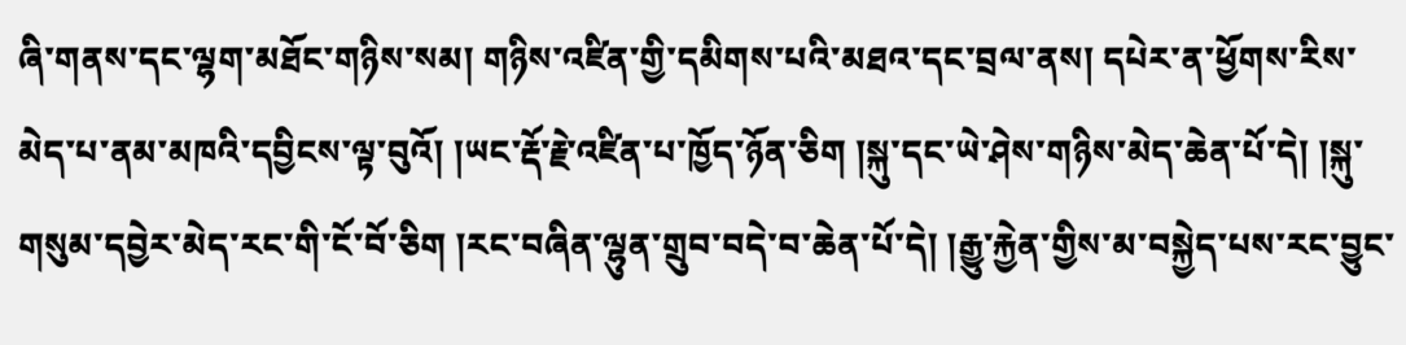ཞི་གནས་དང་ལྷག་མཐོང་གཉིས་སམ། གཉིས་འཛིན་གྱི་དམིགས་པའི་མཐའ་དང་བྲལ་ནས། དཔེར་ན་ཕྱོགས་རིས་མེད་པ་ནམ་མཁའི་དབྱིངས་ལྟ་བུའོ། །ཡང་རྡོ་རྗེ་འཛིན་པ་ཁྱོད་ཉོན་ཅིག །སྐུ་དང་ཡེ་ཤེས་གཉིས་མེད་ཆེན་པོ་དེ། །སྐུ་གསུམ་དབྱེར་མེད་རང་གི་ངོ་བོ་ཅིག །རང་བཞིན་ལྷུན་གྲུབ་བདེ་བ་ཆེན་པོ་དེ། །རྒྱུ་རྐྱེན་གྱིས་མ་བསྐྱེད་པས་རང་བྱུང་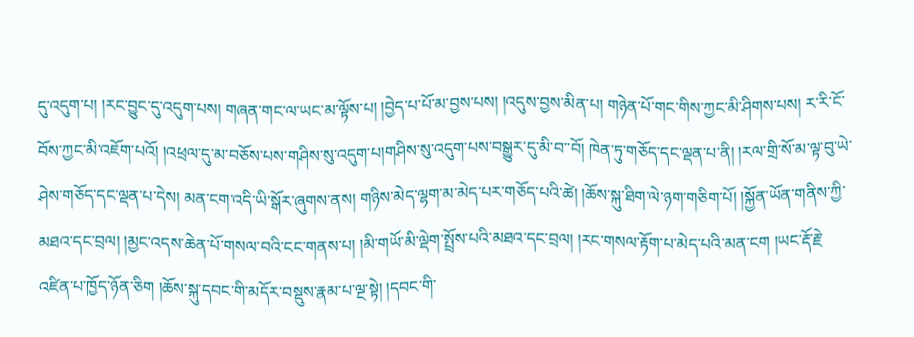དུ་འདུག་པ། །རང་བྱུང་དུ་འདུག་པས། གཞན་གང་ལ་ཡང་མ་ལྟོས་པ། །བྱེད་པ་པོ་མ་བྱས་པས། །འདུས་བྱས་མིན་པ། གཉེན་པོ་གང་གིས་ཀྱང་མི་ཤིགས་པས། ར་རི་ངོ་བོས་ཀྱང་མི་འཇོག་པའོ། །འཕྲལ་དུ་མ་བཅོས་པས་གཤིས་སུ་འདུག་པ།གཤིས་སུ་འདུག་པས་བསྒྱུར་དུ་མི་བ་་བོ། ཁེན་ཏུ་གཅོད་དང་ལྡན་པ་ནི། །རལ་གྲི་སོ་མ་ལྟ་བུ་ཡེ་ཤེས་གཅོད་དང་ལྡན་པ་དེས། མན་ངག་འདི་ཡི་སྒོར་ཞུགས་ནས། གཉིས་མེད་ལྷག་མ་མེད་པར་གཅོད་པའི་ཚེ། །ཆོས་སྐུ་ཐིག་ལེ་ཉག་གཅིག་པོ། །སྐྱོན་ཡོན་གནིས་ཀྱི་མཐའ་དང་བྲལ། །མྱང་འདས་ཆེན་པོ་གསལ་བའི་ངང་གནས་པ། །མི་གཡོ་མི་ལྡེག་སྤྲོས་པའི་མཐའ་དང་བྲལ། །རང་གསལ་རྟོག་པ་མེད་པའི་མན་ངག །ཡང་རྡོ་རྗེ་འཛིན་པ་ཁྱོད་ཉོན་ཅིག །ཆོས་སྐུ་དབང་གི་མདོར་བསྡུས་རྣམ་པ་ལྔ་སྟེ། །དབང་གི་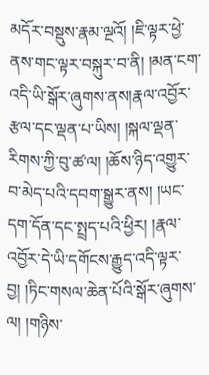མདོར་བསྡུས་རྣམ་ལྔའོ། །ཇི་ལྟར་ཕྱེ་ནས་གང་ལྟར་བསྐུར་བ་ནི། །མན་ངག་འདི་ཡི་སྒོར་ཞུགས་ནས།རྣལ་འབྱོར་རྩལ་དང་ལྡན་པ་ཡིས། །སྐལ་ལྡན་རིགས་ཀྱི་བུ་ཚ་ལ། །ཆོས་ཉིད་འགྱུར་བ་མེད་པའི་དབག་སྒྱུར་ནས། །ཡང་དག་དོན་དང་སྤྲད་པའི་ཕྱིར། །རྣལ་འབྱོར་དེ་ཡི་དགོངས་རྒྱུད་འདི་ལྟར་བྱ། །ཏིང་གསལ་ཆེན་པོའི་སྒོར་ཞུགས་ལ། །གཉིས་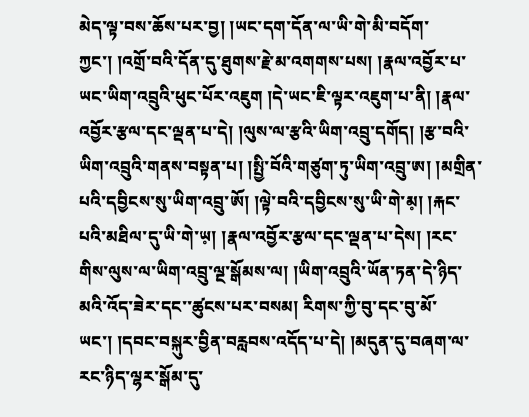མེད་ལྟ་བས་ཆོས་པར་བྱ། །ཡང་དག་དོན་ལ་ཡི་གེ་མི་བདོག་ཀྱང་། །འགྲོ་བའི་དོན་དུ་ཐུགས་རྗེ་མ་འགགས་པས། །རྣལ་འབྱོར་པ་ཡང་ཡིག་འབྲུའི་ཕུང་པོར་འཇུག །དེ་ཡང་ཇི་ལྟར་འཇུག་པ་ནི། །རྣལ་འབྱོར་རྩལ་དང་ལྡན་པ་དེ། །ལུས་ལ་རྩའི་ཡིག་འབྲུ་དགོད། །རྩ་བའི་ཡིག་འབྲུའི་གནས་བསྟན་པ། །སྤྱི་བོའི་གཙུག་ཏུ་ཡིག་འབྲུ་ཨ། །མགྲིན་པའི་དབྱིངས་སུ་ཡིག་འབྲུ་ཨོ། །ལྟེ་བའི་དབྱིངས་སུ་ཡི་གེ་མ༷། །རྐང་པའི་མཐིལ་དུ་ཡི་གེ་ཡ༷། །རྣལ་འབྱོར་རྩལ་དང་ལྡན་པ་དེས། །རང་གིས་ལུས་ལ་ཡིག་འབྲུ་ལྔ་སྒོམས་ལ། །ཡིག་འབྲུའི་ཡོན་ཏན་དེ་ཉིད་མའི་འོད་ཟེར་དང་་ཚུངས་པར་བསམ། རིགས་ཀྱི་བུ་དང་བུ་མོ་ཡང་། །དབང་བསྐུར་བྱིན་བརླབས་འདོད་པ་དེ། །མདུན་དུ་བཞག་ལ་རང་ཉིད་ལྷར་སྒོམ་དུ་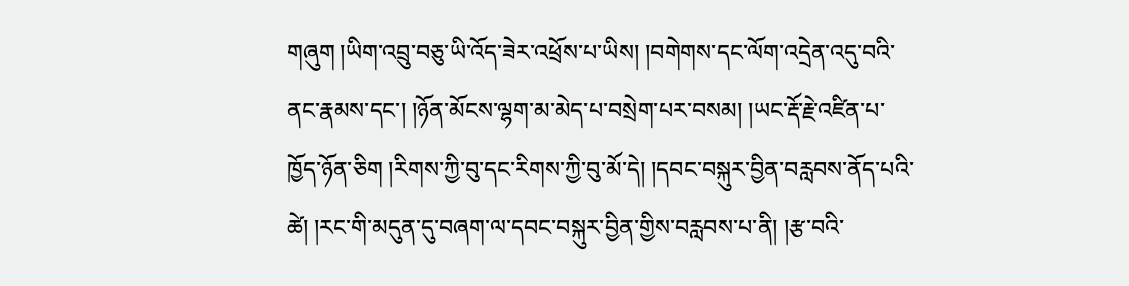གཞུག །ཡིག་འབྲུ་བཅུ་ཡི་འོད་ཟེར་འཕྲོས་པ་ཡིས། །བགེགས་དང་ལོག་འདྲེན་འདུ་བའི་ནང་རྣམས་དང་། །ཉོན་མོངས་ལྷག་མ་མེད་པ་བསྲེག་པར་བསམ། །ཡང་རྡོ་རྗེ་འཛིན་པ་ཁྱོད་ཉོན་ཅིག །རིགས་ཀྱི་བུ་དང་རིགས་ཀྱི་བུ་མོ་དེ། །དབང་བསྐུར་བྱིན་བརླབས་ནོད་པའི་ཚེ། །རང་གི་མདུན་དུ་བཞག་ལ་དབང་བསྐུར་བྱིན་གྱིས་བརླབས་པ་ནི། །རྩ་བའི་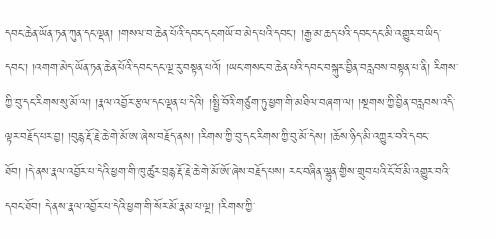དབང་ཆེན་ཡོན་ཏན་ཀུན་དང་ལྡན། །གསལ་བ་ཆེན་པོའི་དབང་དང་གཡོ་བ་མེད་པའི་དབང་། །རྒྱ་མ་ཆད་པའི་དབང་དང་མི་འགྱུར་བ་ཡིད་དབང་། །འགག་མེད་ཡོན་ཏན་ཆེན་པོའི་དབང་དང་ལྔ་རུ་བསྟན་པའོ། །ཡང་གསང་བ་ཆེན་པའི་དབང་བསྐུར་བྱིན་བརླབས་བསྟན་པ་ནི། རིགས་ཀྱི་བུ་དང་རིགས་སུ་མོ་ལ། །རྣལ་འབྱོར་རྩལ་དང་ལྡན་པ་དེའི། །སྤྱི་བོའི་གཙུག་ཏུ་ཕྱག་གི་མཐིལ་བཞག་ལ། །སྔགས་ཀྱི་བྱིན་བརླབས་འདི་ལྟར་བརྗོད་པར་བྱ། །བུརྙ་རྡོ་རྗེ་ཆེ་གེ་མོ་ཨ་ཞེས་བརྗོད་ནས། །རིགས་ཀྱི་བུ་དང་རིགས་ཀྱི་བུ་མོ་དེས། །ཆོས་ཉིད་མི་འཀྱུར་བའི་དབང་ཐོབ། །དེ་ནས་རྣལ་འབྱོར་པ་དེའི་ཕྱག་གི་ཁུ་ཚུར་བྲརྙ་རྡོ་རྗེ་ཆེ་གེ་མོ་ཨོ་ཞེས་བརྗོད་པས། རང་བཞིན་ལྷུན་གྱིས་གྲུབ་པའི་ངོ་བོ་མི་འགྱུར་བའི་དབང་ཐོབ། དེ་ནས་རྣལ་འབྱོར་པ་དེའི་ཕྱག་གི་སོར་མོ་རྣམ་པ་ལྔ། །རིགས་ཀྱི་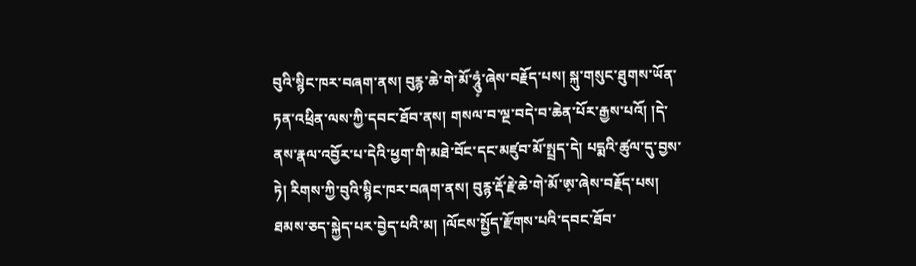བུའི་སྙིང་ཁར་བཞག་ནས། བུརྙ་ཆེ་གེ་མོ་ཧཱུཾ༷་ཞེས་བརྗོད་པས། སྐུ་གསུང་ཐུགས་ཡོན་ཏན་འཕྲིན་ལས་ཀྱི་དབང་ཐོབ་ནས། གསལ་བ་ལྔ་བདེ་བ་ཆེན་པོར་རྒྱས་པའོ། །དེ་ནས་རྣལ་འབྱོར་པ་དེའི་ཕྱག་གི་མཐེ་བོང་དང་མཛུབ་མོ་སྤྲད་དེ། པདྨའི་ཚུལ་དུ་བྱས་ཏེ། རིགས་ཀྱི་བུའི་སྙིང་ཁར་བཞག་ནས། བུརྙ་རྡོ་རྗེ་ཆེ་གེ་མོ་ཨ༷་ཞེས་བརྗོད་པས། ཐམས་ཅད་སྐྱེད་པར་བྱེད་པའི་མ། །ལོངས་སྤྱོད་རྫོགས་པའི་དབང་ཐོབ་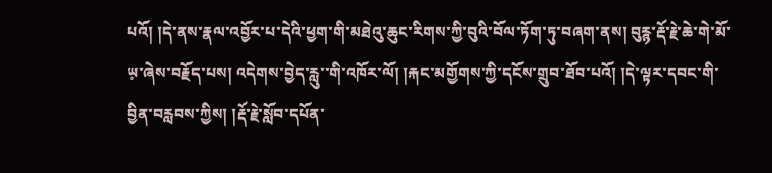པའོ། །དེ་ནས་རྣལ་འབྱོར་པ་དེའི་ཕྱག་གི་མཐེའུ་ཆུང་རིགས་ཀྱི་བུའི་བོལ་ཏོག་ཏུ་བཞག་ནས། བུརྙ་རྡོ་རྗེ་ཆེ་གེ་མོ་ཡ༷་ཞེས་བརྗོད་པས། འདེགས་བྱེད་རླུ་་གི་འཁོར་ལོ། །རྐང་མགྱོགས་ཀྱི་དངོས་གྲུབ་ཐོབ་པའོ། །དེ་ལྟར་དབང་གི་བྱིན་བརླབས་ཀྱིས། །རྡོ་རྗེ་སློབ་དཔོན་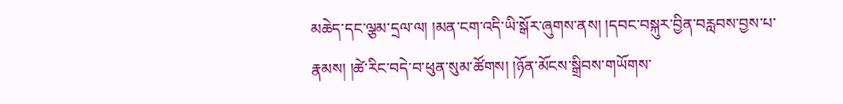མཆེད་དང་ལྕམ་དྲལ་ལ། །མན་ངག་འདི་ཡི་སྒོར་ཞུགས་ནས། །དབང་བསྐུར་བྱིན་བརླབས་བྱས་པ་རྣམས། །ཚེ་རིང་བདེ་བ་ཕུན་སུམ་ཚོགས། །ཉོན་མོངས་སྒྲིབས་གཡོགས་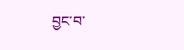བྱང་བ་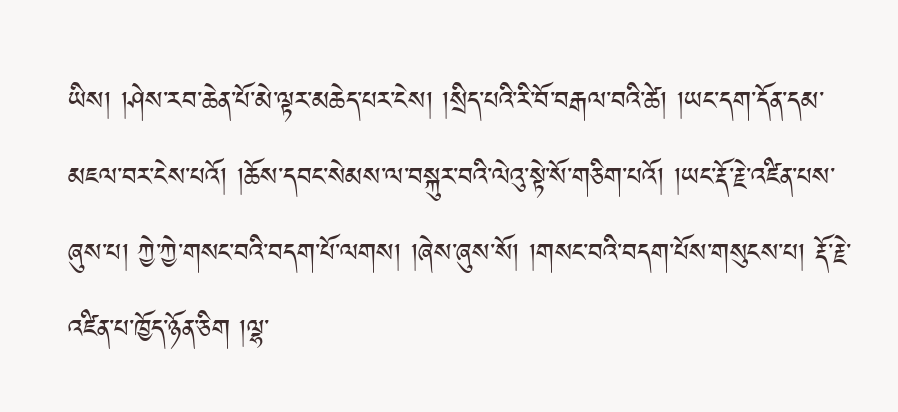ཡིས། །ཤེས་རབ་ཆེན་པོ་མེ་ལྟར་མཆེད་པར་ངེས། །སྲིད་པའི་རི་བོ་བརྒལ་བའི་ཚེ། །ཡང་དག་དོན་དམ་མཇལ་བར་ངེས་པའོ། །ཆོས་དབང་སེམས་ལ་བསྐུར་བའི་ལེའུ་སྟེ་སོ་གཅིག་པའོ། །ཡང་རྡོ་རྗེ་འཛིན་པས་ཞུས་པ། ཀྱེ་ཀྱེ་གསང་བའི་བདག་པོ་ལགས། །ཞེས་ཞུས་སོ། །གསང་བའི་བདག་པོས་གསུངས་པ། རྡོ་རྗེ་འཛིན་པ་ཁྱོད་ཉོན་ཅིག །ལྷ་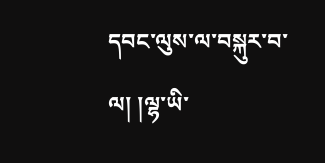དབང་ལུས་ལ་བསྐུར་བ་ལ། །ལྷ་ཡི་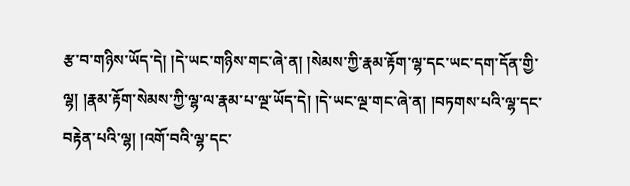རྩ་བ་གཉིས་ཡོད་དེ། །དེ་ཡང་གཉིས་གང་ཞེ་ན། །སེམས་ཀྱི་རྣམ་རྟོག་ལྷ་དང་ཡང་དག་དོན་གྱི་ལྷ། །རྣམ་རྟོག་སེམས་ཀྱི་ལྷ་ལ་རྣམ་པ་ལྔ་ཡོད་དེ། །དེ་ཡང་ལྔ་གང་ཞེ་ན། །བཏགས་པའི་ལྷ་དང་བརྟེན་པའི་ལྷ། །འགོ་བའི་ལྷ་དང་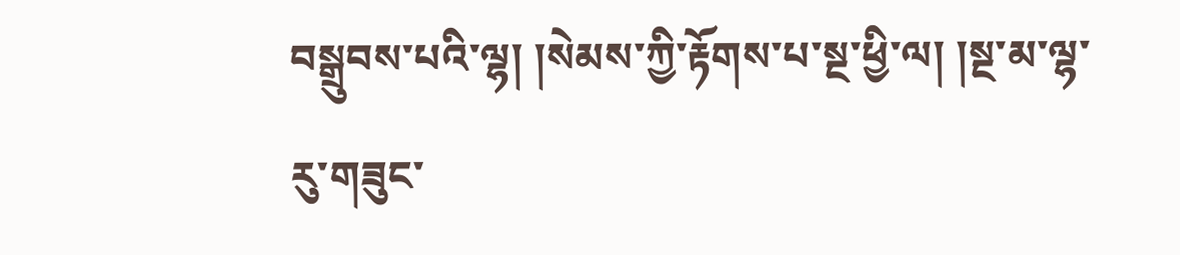བསྒྲུབས་པའི་ལྷ། །སེམས་ཀྱི་རྟོགས་པ་སྔ་ཕྱི་ལ། །སྔ་མ་ལྷ་རུ་གཟུང་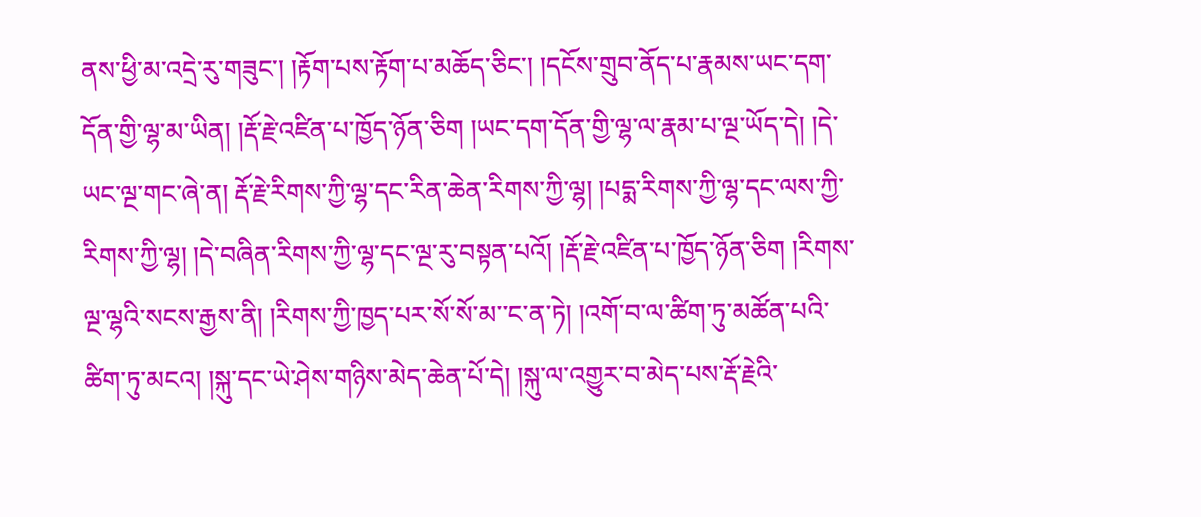ནས་ཕྱི་མ་འདྲེ་རུ་གཟུང་། །རྟོག་པས་རྟོག་པ་མཆོད་ཅིང་། །དངོས་གྲུབ་ནོད་པ་རྣམས་ཡང་དག་དོན་གྱི་ལྷ་མ་ཡིན། །རྡོ་རྗེ་འཛིན་པ་ཁྱོད་ཉོན་ཅིག །ཡང་དག་དོན་གྱི་ལྷ་ལ་རྣམ་པ་ལྔ་ཡོད་དེ། །དེ་ཡང་ལྔ་གང་ཞེ་ན། རྡོ་རྗེ་རིགས་ཀྱི་ལྷ་དང་རིན་ཆེན་རིགས་ཀྱི་ལྷ། །པདྨ་རིགས་ཀྱི་ལྷ་དང་ལས་ཀྱི་རིགས་ཀྱི་ལྷ། །དེ་བཞིན་རིགས་ཀྱི་ལྷ་དང་ལྔ་རུ་བསྟན་པའོ། །རྡོ་རྗེ་འཛིན་པ་ཁྱོད་ཉོན་ཅིག །རིགས་ལྔ་ལྷའི་སངས་རྒྱས་ནི། །རིགས་ཀྱི་ཁྱད་པར་སོ་སོ་མ་་ང་ན་ཏེ། །འགོ་བ་ལ་ཚིག་ཏུ་མཚོན་པའི་ཚིག་ཏུ་མངའ། །སྐུ་དང་ཡེ་ཤེས་གཉིས་མེད་ཆེན་པོ་དེ། །སྐུ་ལ་འགྱུར་བ་མེད་པས་རྡོ་རྗེའི་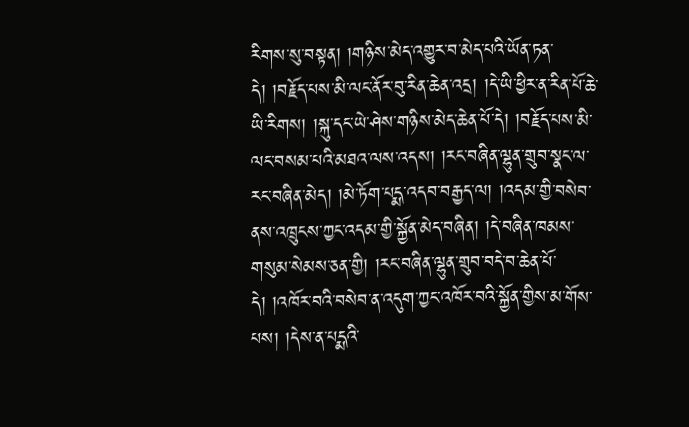རིགས་སུ་བསྟན། །གཉིས་མེད་འགྱུར་བ་མེད་པའི་ཡོན་ཏན་དེ། །བརྗོད་པས་མི་ལང་ནོར་བུ་རིན་ཆེན་འདྲ། །དེ་ཡི་ཕྱིར་ན་རིན་པོ་ཆེ་ཡི་རིགས། །སྐུ་དང་ཡེ་ཤེས་གཉིས་མེད་ཆེན་པོ་དེ། །བརྗོད་པས་མི་ལང་བསམ་པའི་མཐའ་ལས་འདས། །རང་བཞིན་ལྷུན་གྲུབ་སྣང་ལ་རང་བཞིན་མེད། །མེ་ཏོག་པདྨ་འདབ་བརྒྱད་ལ། །འདམ་གྱི་བསེབ་ནས་འཁྲུངས་ཀྱང་འདམ་གྱི་སྐྱོན་མེད་བཞིན། །དེ་བཞིན་ཁམས་གསུམ་སེམས་ཅན་གྱི། །རང་བཞིན་ལྷུན་གྲུབ་བདེ་བ་ཆེན་པོ་དེ། །འཁོར་བའི་བསེབ་ན་འདུག་ཀྱང་འཁོར་བའི་སྐྱོན་གྱིས་མ་གོས་པས། །དེས་ན་པདྨའི་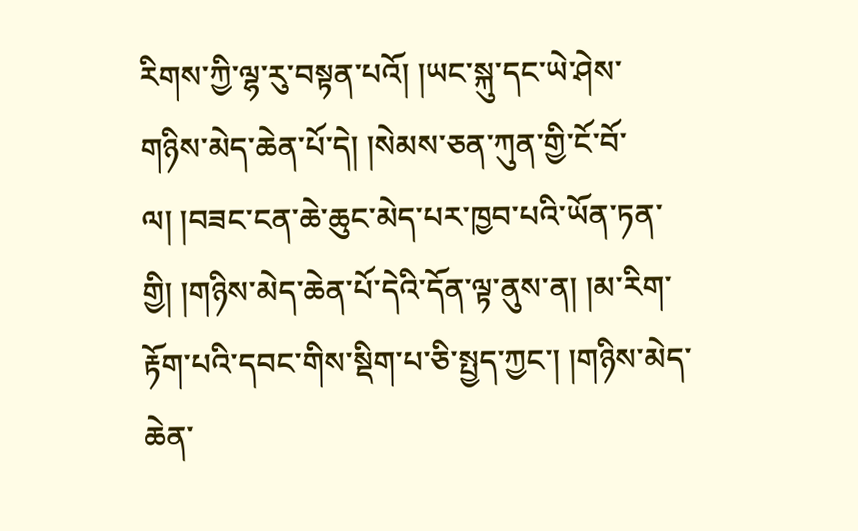རིགས་ཀྱི་ལྷ་རུ་བསྟན་པའོ། །ཡང་སྐུ་དང་ཡེ་ཤེས་གཉིས་མེད་ཆེན་པོ་དེ། །སེམས་ཅན་ཀུན་གྱི་ངོ་བོ་ལ། །བཟང་ངན་ཆེ་ཆུང་མེད་པར་ཁྱབ་པའི་ཡོན་ཏན་གྱི། །གཉིས་མེད་ཆེན་པོ་དེའི་དོན་ལྟ་ནུས་ན། །མ་རིག་རྟོག་པའི་དབང་གིས་སྡིག་པ་ཅི་སྤྱད་ཀྱང་། །གཉིས་མེད་ཆེན་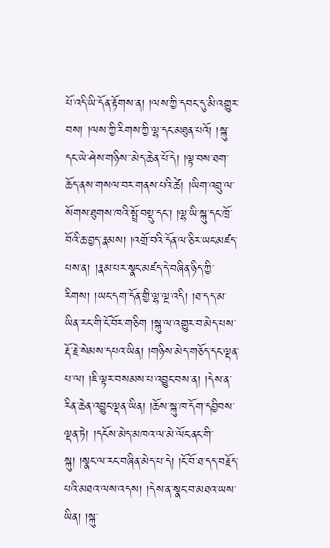པོ་འདི་ཡི་དོན་རྟོགས་ན། །ལས་ཀྱི་དབང་དུ་མི་འགྱུར་བས། །ལས་ཀྱི་རིགས་ཀྱི་ལྷ་དང་མཐུན་པའོ། །སྐུ་དང་ཡེ་ཤེས་གཉིས་་མེད་ཆེན་པོ་དེ། །ལྟ་བས་ཐག་ཆོད་ནས་གསལ་བར་གནས་པའི་ཚེ། །ཡིག་འབྲུ་ལ་སོགས་ཐུགས་ཁའི་སྤྲོ་བསྡུ་དང་། །ལྷ་ཡི་སྐུ་དང་ཁྲོ་བོའི་ཆ་བྱད་རྣམས། །འགྲོ་བའི་དོན་ལ་ཅིར་ཡང་མཛད་པས་ན། །རྣམ་པར་སྣང་མཛད་དེ་བཞིན་ཉིད་ཀྱི་རིགས། །ཡང་དག་དོན་གྱི་ལྷ་ལྔ་འདི། །ཐ་དད་མ་ཡིན་རང་གི་ངོ་བོར་གཅིག །སྐུ་ལ་འགྱུར་བ་མེད་པས་རྡོ་རྗེ་སེམས་དཔའ་ཡིན། །གཉིས་མེད་གཅོད་དང་ལྡན་པ་ལ། །ཇི་ལྟར་བསམས་པ་འབྱུང་བས་ན། །དེས་ན་རིན་ཆེན་འབྱུང་ལྡན་ཡིན། །ཆོས་སྐུ་ཁ་དོག་དབྱིབས་ལྡན་ཏེ། །དངོས་མེད་མཁའ་ལ་མེ་ལོང་ནང་གི་སྐུ། །སྣང་ལ་རང་བཞིན་མེད་པ་དེ། །ངོ་བོ་ཐ་དད་བརྗོད་པའི་མཐའ་ལས་འདས། །དེས་ན་སྣང་བ་མཐའ་ཡས་ཡིན། །སྐུ་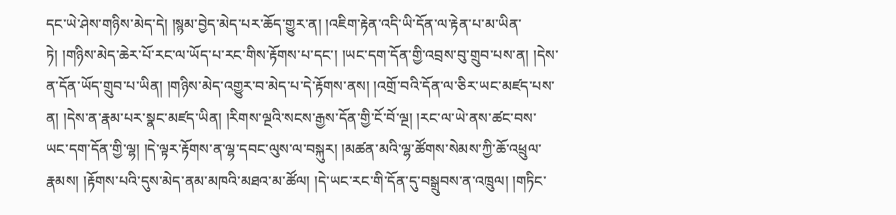དང་ཡེ་ཤེས་གཉིས་མེད་དེ། །སྙམ་བྱེད་མེད་པར་ཆོད་གྱུར་ན། །འཇིག་རྟེན་འདི་ཡི་དོན་ལ་རྟེན་པ་མ་ཡིན་ཏེ། །གཉིས་མེད་ཆེར་པོ་རང་ལ་ཡོད་པ་རང་གིས་རྟོགས་པ་དང་། །ཡང་དག་དོན་གྱི་འབྲས་བུ་གྲུབ་པས་ན། །དེས་ན་དོན་ཡོད་གྲུབ་པ་ཡིན། །གཉིས་མེད་འགྱུར་བ་མེད་པ་དེ་རྟོགས་ནས། །འགྲོ་བའི་དོན་ལ་ཅིར་ཡང་མཛད་པས་ན། །དེས་ན་རྣམ་པར་སྣང་མཛད་ཡིན། །རིགས་ལྔའི་སངས་རྒྱས་དོན་གྱི་ངོ་བོ་ལྔ། །རང་ལ་ཡེ་ནས་ཚང་བས་ཡང་དག་དོན་གྱི་ལྷ། །དེ་ལྟར་རྟོགས་ན་ལྷ་དབང་ལུས་ལ་བསྐུར། །མཚན་མའི་ལྷ་ཚོགས་སེམས་ཀྱི་ཆོ་འཕྲུལ་རྣམས། །རྟོགས་པའི་དུས་མེད་ནམ་མཁའི་མཐའ་མ་ཚོལ། །དེ་ཡང་རང་གི་དོན་དུ་བསྒྲུབས་ན་འཁྲུལ། །གཏིང་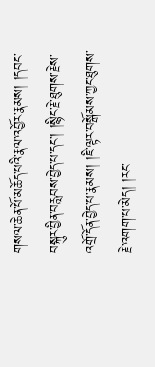གསལ་ཆེན་པོ་མཆོད་པའི་རྣལ་འབྱོར་རྣམས། །དབང་བསྐུར་བྱིན་བརླབས་བྱེད་པ་དང་། །སྙིང་རྗེ་ཐུགས་རྗེས་འགྲོ་དོན་བྱེད་པ་རྣམས། །ཇི་ལྟར་བསྒོམས་ཀྱང་ཐུགས་རྗེ་འགག་པ་མེད། །རང་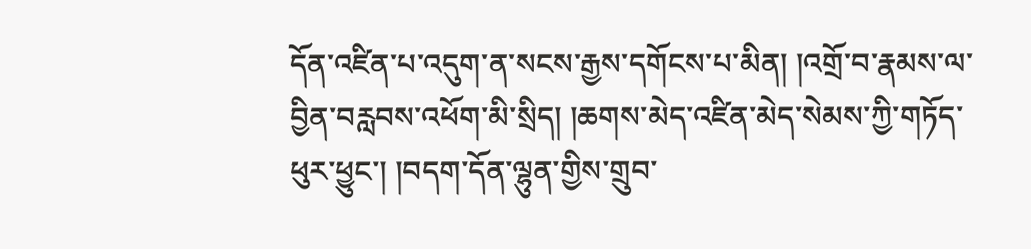དོན་འཛིན་པ་འདུག་ན་སངས་རྒྱས་དགོངས་པ་མིན། །འགྲོ་བ་རྣམས་ལ་བྱིན་བརླབས་འཕོག་མི་སྲིད། །ཆགས་མེད་འཛིན་མེད་སེམས་ཀྱི་གཏོད་ཕུར་ཕྱུང་། །བདག་དོན་ལྷུན་གྱིས་གྲུབ་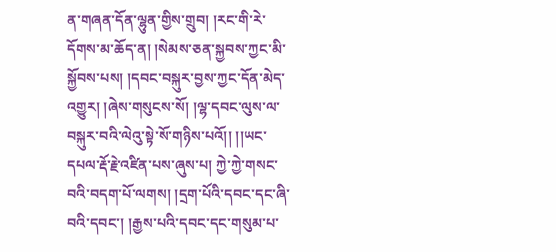ན་གཞན་དོན་ལྷུན་གྱིས་གྲུབ། །རང་གི་རེ་དོགས་མ་ཆོད་ན། །སེམས་ཅན་སྐྱབས་ཀྱང་མི་སྐྱོབས་པས། །དབང་བསྐུར་བྱས་ཀྱང་དོན་མེད་འགྱུར། །ཞེས་གསུངས་སོ། །ལྷ་དབང་ལུས་ལ་བསྐུར་བའི་ལེའུ་སྟེ་སོ་གཉིས་པའོ།། །།ཡང་དཔལ་རྡོ་རྗེ་འཛིན་པས་ཞུས་པ། ཀྱེ་ཀྱེ་གསང་བའི་བདག་པོ་ལགས། །དྲག་པོའི་དབང་དང་ཞི་བའི་དབང་། །རྒྱས་པའི་དབང་དང་གསུམ་པ་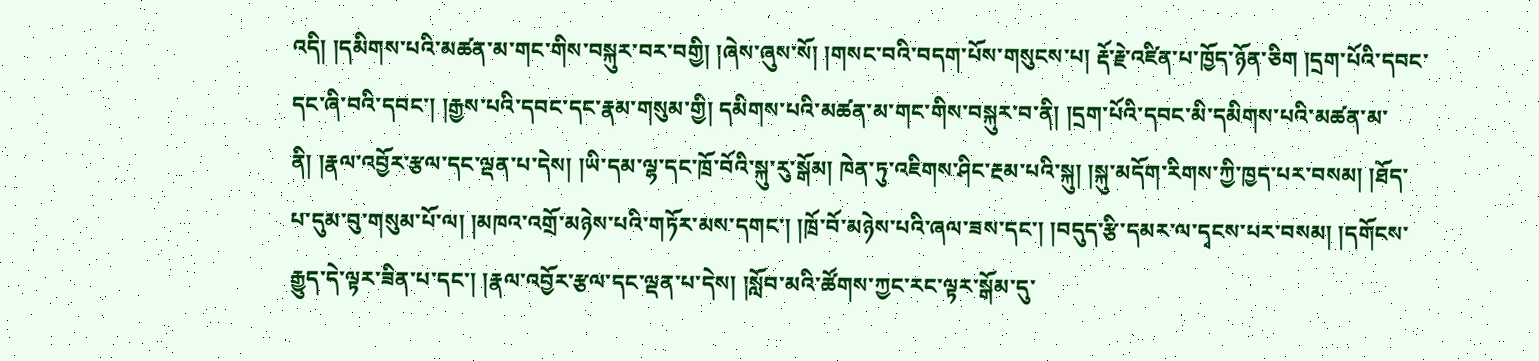འདི། །དམིགས་པའི་མཚན་མ་གང་གིས་བསྐུར་བར་བགྱི། །ཞེས་ཞུས་སོ། །གསང་བའི་བདག་པོས་གསུངས་པ། རྡོ་རྗེ་འཛིན་པ་ཁྱོད་ཉོན་ཅིག །དྲག་པོའི་དབང་དང་ཞི་བའི་དབང་། །རྒྱས་པའི་དབང་དང་རྣམ་གསུམ་གྱི། དམིགས་པའི་མཚན་མ་གང་གིས་བསྐུར་བ་ནི། །དྲག་པོའི་དབང་མི་དམིགས་པའི་མཚན་མ་ནི། །རྣལ་འབྱོར་རྩལ་དང་ལྡན་པ་དེས། །ཡི་དམ་ལྷ་དང་ཁྲོ་བོའི་སྐུ་རུ་སྒོམ། ཁེན་ཏུ་འཇིགས་ཤིང་རྔམ་པའི་སྐུ། །སྐུ་མདོག་རིགས་ཀྱི་ཁྱད་པར་བསམ། །ཐོད་པ་དུམ་བུ་གསུམ་པོ་ལ། །མཁའ་འགྲོ་མཉེས་པའི་གཏོར་མས་དགང་། །ཁྲོ་བོ་མཉེས་པའི་ཞལ་ཟས་དང་། །བདུད་རྩི་དམར་ལ་དྭངས་པར་བསམ། །དགོངས་རྒྱུད་དེ་ལྟར་ཟིན་པ་དང་། །རྣལ་འབྱོར་རྩལ་དང་ལྡན་པ་དེས། །སློབ་མའི་ཚོགས་ཀྱང་རང་ལྟར་སྒོམ་དུ་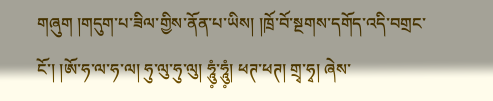གཞུག །གདུག་པ་ཟིལ་གྱིས་ནོན་པ་ཡིས། །ཁྲོ་བོ་སྔགས་དགོད་འདི་བགྲང་ངོ་། །ཨོ་ཧ་ལ་ཧ་ལ། ཧུ་ལུ་ཧུ་ལུ། ཧཱུཾ༷་ཧཱུཾ༷། ཕཊ་ཕཊ། གྲྭ་ཧྭ། ཞེས་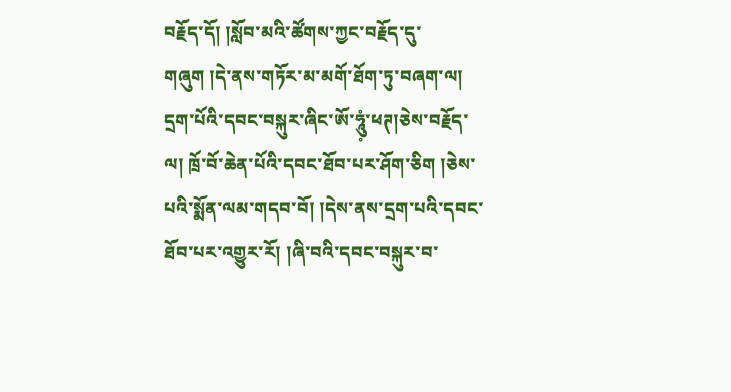བརྗོད་དོ། །སློབ་མའི་ཚོགས་ཀྱང་བརྗོད་དུ་གཞུག །དེ་ནས་གཏོར་མ་མགོ་ཐོག་ཏུ་བཞག་ལ། དྲག་པོའི་དབང་བསྐུར་ཞིང་ཨོ་ཧཱུཾ༷་ཕཊ།ཅེས་བརྗོད་ལ། ཁྲོ་བོ་ཆེན་པོའི་དབང་ཐོབ་པར་ཤོག་ཅིག །ཅེས་པའི་སྨོན་ལམ་གདབ་བོ། །དེས་ནས་དྲག་པའི་དབང་ཐོབ་པར་འགྱུར་རོ། །ཞི་བའི་དབང་བསྐུར་བ་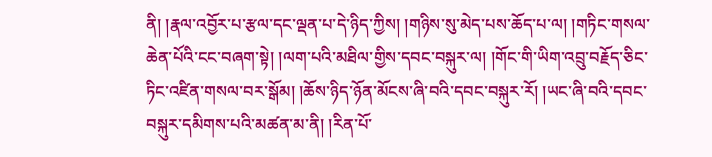ནི། །རྣལ་འབྱོར་པ་རྩལ་དང་ལྡན་པ་དེ་ཉིད་ཀྱིས། །གཉིས་སུ་མེད་པས་ཆོད་པ་ལ། །གཏིང་གསལ་ཆེན་པོའི་ངང་བཞག་སྟེ། །ལག་པའི་མཐིལ་གྱིས་དབང་བསྐུར་ལ། །གོང་གི་ཡིག་འབྲུ་བརྗོད་ཅིང་ཏིང་འཛིན་གསལ་བར་སྒོམ། །ཆོས་ཉིད་ཉོན་མོངས་ཞི་བའི་དབང་བསྐུར་རོ། །ཡང་ཞི་བའི་དབང་བསྐུར་དམིགས་པའི་མཚན་མ་ནི། །རིན་པོ་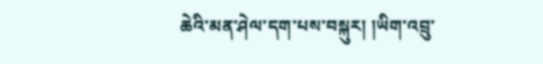ཆེའི་མན་ཤེལ་དག་པས་བསྐུར། །ཡིག་འབྲུ་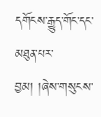དགོངས་རྒྱུད་གོང་དང་མཐུན་པར་བྱམ། །ཞེས་གསུངས་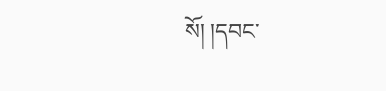སོ། །དབང་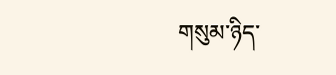གསུམ་ཉིད་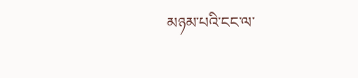མཉམ་པའི་ངང་ལ་